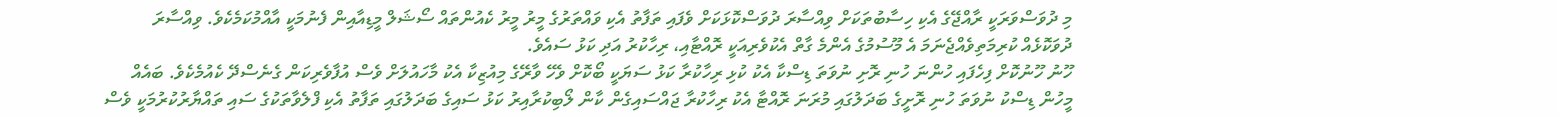މި ދުވަސްވަރަކީ ރާއްޖޭގެ އެކި ހިސާބުތަކަށް ވިއްސާރަ ދުވަސްކޮޅަކަށް ވެފައި ތަފާތު އެކި ވައްތަރުގެ މީރު މީރު ކެއުންތައް ސޯޝަލް މީޑިއާއިން ފެނުމަކީ އާއްމުކަމެކެވެ. ވިއްސާރަ ދުވަކޮޅެއް ކުރިމަތިވެއްޖެނަމަ އެ މޫސުމުގެ އެންމެ ގާތް އެކުވެރިއަކީ ރޮއްޓާއި، ރިހާކުރު އަދި ކަޅު ސައެވެ.
ހޫނު ހޫނުކޮށް ފިހެފައި ހުންނަ ހުނި ރޮށި ނުވަތަ ޑިސްކާ އެކު ކުޅި ރިހާކުރާ ކަޅު ސަޔަކީ ބޯކޮށް ވެހޭ ވާރޭގެ މިއުޒިކާ އެކު މާހައުލަށް ވެސް އުފާވެރިކަން ގެނެސްދޭ ކެއުމެކެވެ. ބައެއް މީހުން ޑިސްކު ނުވަތަ ހުނި ރޮށީގެ ބަދަލުގައި މުރަނަ ރޮއްޓާ އެކު ރިހާކުރާ ޖައްސައިގެން ކާން ލޯބިކުރާއިރު ކަޅު ސައިގެ ބަދަލުގައި ތަފާތު އެކި ފްލެވާތަކުގެ ސައި ތައްޔާރުކުރުމަކީ ވެސް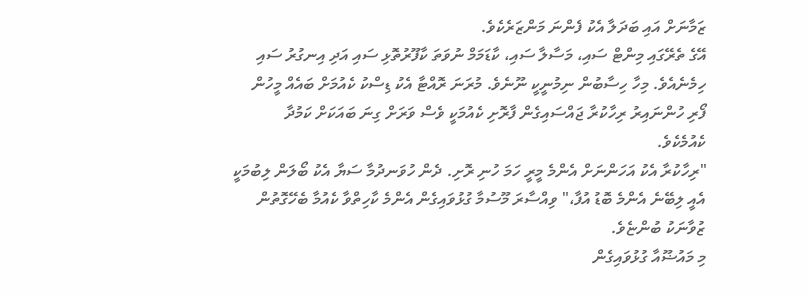ޒަމާނަށް އައި ބަދަލާ އެކު ފެންނަ މަންޒަރެކެވެ.
އޭގެ ތެރޭގައި މިންޓް ސައި، މަސާލާ ސައި، ކާޑަމަމް ނުވަތަ ކާފޫރުތޮޅި ސައި އަދި އިނގުރު ސައި ހިމެނެއެވެ. މިހާ ހިސާބުން ނިމުނީކީ ނޫނެވެ. މުރަނަ ރޮއްޓާ އެކު ޑިސްކު ކެއުމަށް ބައެއް މީހުން ފޯރި ހުންނައިރު ރިހާކުރާ ޖައްސައިގެން ފާރޮށި ކެއުމަކީ ވެސް ވަރަށް ގިނަ ބައަކަށް ކަމުދާ ކެއުމެކެވެ.
"ރިހާކުރާ އެކު އަހަންނަށް އެންމެ މީރީ ހަމަ ހުނި ރޮށި. ދެން ހުވަނދުމާ ސަޔާ އެކު ބޯލަން ލިބުމަކީ އެއީ ލިބޭނެ އެންމެ ބޮޑު އުފާ،" ވިއްސާރަ މޫސުމާ ގުޅުވައިގެން އެންމެ ކާހިތްވާ ކެއުމާ ބެހޭގޮތުން ޒުވާނަކު ބުންޏެވެ.
މި މައުޟޫއާ ގުޅުވައިގެން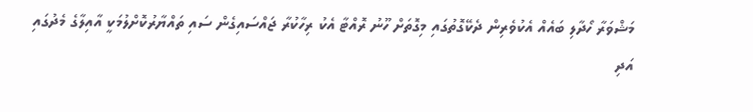މަޝްވަރާ ހޯދާލި ބައެއް އެކުވެރިން ދެކޭގޮތުގައި މިގޮތަށް ހޫނު ރޮއްޓާ އެކު ރިހާކުރާ ޖައްސައިގެން ސައި ތައްޔާރުކޮށްލުމަކީ އާއިލާގެ މެދުގައި އަދި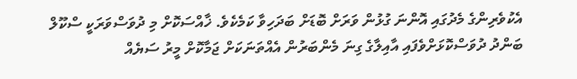އެކުވެރިންގެ މެދުގައި އޮންނަ ގުޅުން ވަރަށް ބޮޑަށް ބަދަހިވާ ކަމެކެވެ. ޚާއްސަކޮށް މި ދުވަސްވަރަކީ ސްކޫލް ބަންދު ދުވަސްކޮޅަށްވެފައި އާއިލާގެ ގިނަ މެންބަރުން އެއްތަނަކަށް ޖަމާކޮށް މީރު ސަޔެއް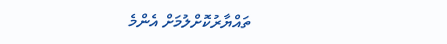ތައްޔާރުކޮށްލުމަށް އެންމެ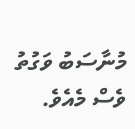މުނާސަބު ވަގުތު ވެސް މެއެވެ.